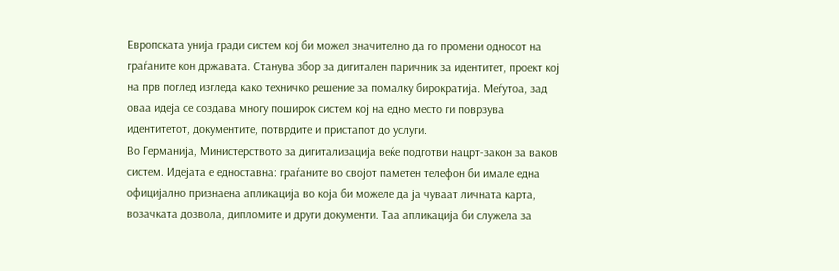Европската унија гради систем кој би можел значително да го промени односот на граѓаните кон државата. Станува збор за дигитален паричник за идентитет, проект кој на прв поглед изгледа како техничко решение за помалку бирократија. Меѓутоа, зад оваа идеја се создава многу поширок систем кој на едно место ги поврзува идентитетот, документите, потврдите и пристапот до услуги.
Во Германија, Министерството за дигитализација веќе подготви нацрт-закон за ваков систем. Идејата е едноставна: граѓаните во својот паметен телефон би имале една официјално признаена апликација во која би можеле да ја чуваат личната карта, возачката дозвола, дипломите и други документи. Таа апликација би служела за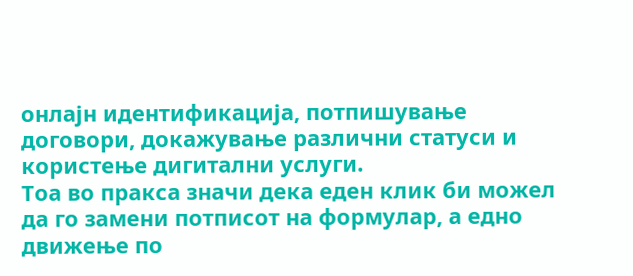онлајн идентификација, потпишување договори, докажување различни статуси и користење дигитални услуги.
Тоа во пракса значи дека еден клик би можел да го замени потписот на формулар, а едно движење по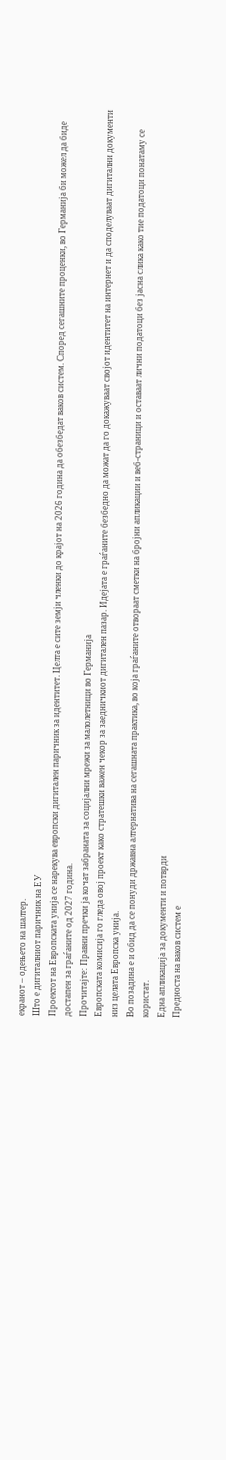екранот – одењето на шалтер.
Што е дигиталниот паричник на ЕУ
Проектот на Европската унија се нарекува европски дигитален паричник за идентитет. Целта е сите земји членки до крајот на 2026 година да обезбедат ваков систем. Според сегашните проценки, во Германија би можел да биде достапен за граѓаните од 2027 година.
Прочитајте: Правни пречки ја кочат забраната за социјални мрежи за малолетници во Германија
Европската комисија го гледа овој проект како стратешки важен чекор за заедничкиот дигитален пазар. Идејата е граѓаните безбедно да можат да го докажуваат својот идентитет на интернет и да споделуваат дигитални документи низ целата Европска унија.
Во позадина е и обид да се понуди државна алтернатива на сегашната практика, во која граѓаните отвораат сметки на бројни апликации и веб-страници и оставаат лични податоци без јасна слика како тие податоци понатаму се користат.
Една апликација за документи и потврди
Предноста на ваков систем е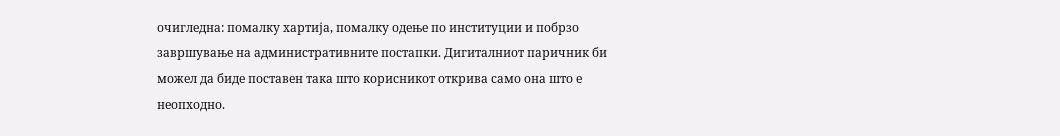очигледна: помалку хартија, помалку одење по институции и побрзо завршување на административните постапки. Дигиталниот паричник би можел да биде поставен така што корисникот открива само она што е неопходно.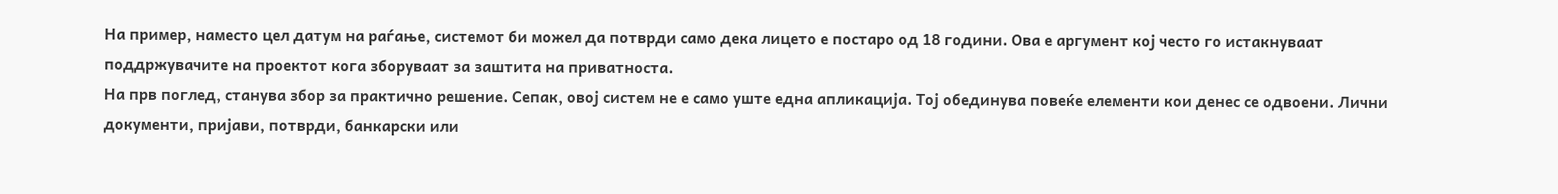На пример, наместо цел датум на раѓање, системот би можел да потврди само дека лицето е постаро од 18 години. Ова е аргумент кој често го истакнуваат поддржувачите на проектот кога зборуваат за заштита на приватноста.
На прв поглед, станува збор за практично решение. Сепак, овој систем не е само уште една апликација. Тој обединува повеќе елементи кои денес се одвоени. Лични документи, пријави, потврди, банкарски или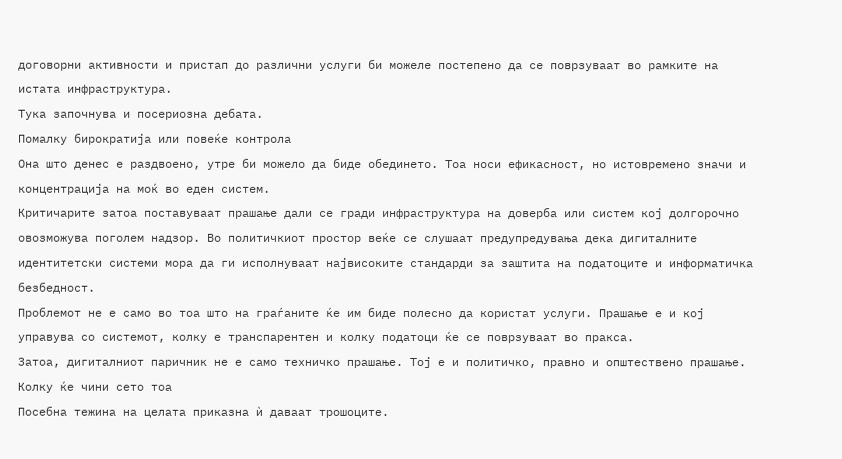договорни активности и пристап до различни услуги би можеле постепено да се поврзуваат во рамките на истата инфраструктура.
Тука започнува и посериозна дебата.
Помалку бирократија или повеќе контрола
Она што денес е раздвоено, утре би можело да биде обединето. Тоа носи ефикасност, но истовремено значи и концентрација на моќ во еден систем.
Критичарите затоа поставуваат прашање дали се гради инфраструктура на доверба или систем кој долгорочно овозможува поголем надзор. Во политичкиот простор веќе се слушаат предупредувања дека дигиталните идентитетски системи мора да ги исполнуваат највисоките стандарди за заштита на податоците и информатичка безбедност.
Проблемот не е само во тоа што на граѓаните ќе им биде полесно да користат услуги. Прашање е и кој управува со системот, колку е транспарентен и колку податоци ќе се поврзуваат во пракса.
Затоа, дигиталниот паричник не е само техничко прашање. Тој е и политичко, правно и општествено прашање.
Колку ќе чини сето тоа
Посебна тежина на целата приказна ѝ даваат трошоците.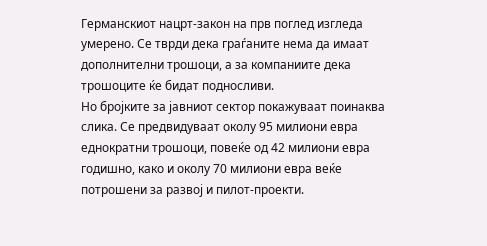Германскиот нацрт-закон на прв поглед изгледа умерено. Се тврди дека граѓаните нема да имаат дополнителни трошоци, а за компаниите дека трошоците ќе бидат подносливи.
Но бројките за јавниот сектор покажуваат поинаква слика. Се предвидуваат околу 95 милиони евра еднократни трошоци, повеќе од 42 милиони евра годишно, како и околу 70 милиони евра веќе потрошени за развој и пилот-проекти.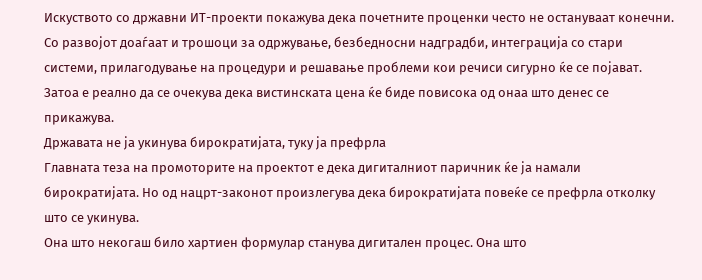Искуството со државни ИТ-проекти покажува дека почетните проценки често не остануваат конечни. Со развојот доаѓаат и трошоци за одржување, безбедносни надградби, интеграција со стари системи, прилагодување на процедури и решавање проблеми кои речиси сигурно ќе се појават.
Затоа е реално да се очекува дека вистинската цена ќе биде повисока од онаа што денес се прикажува.
Државата не ја укинува бирократијата, туку ја префрла
Главната теза на промоторите на проектот е дека дигиталниот паричник ќе ја намали бирократијата. Но од нацрт-законот произлегува дека бирократијата повеќе се префрла отколку што се укинува.
Она што некогаш било хартиен формулар станува дигитален процес. Она што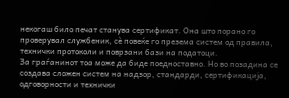некогаш било печат станува сертификат. Она што порано го проверувал службеник, сè повеќе го презема систем од правила, технички протоколи и поврзани бази на податоци.
За граѓанинот тоа може да биде поедноставно. Но во позадина се создава сложен систем на надзор, стандарди, сертификација, одговорности и технички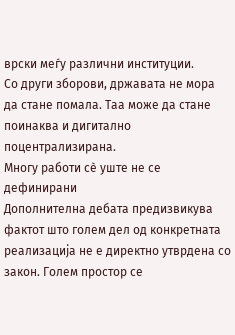врски меѓу различни институции.
Со други зборови, државата не мора да стане помала. Таа може да стане поинаква и дигитално поцентрализирана.
Многу работи сè уште не се дефинирани
Дополнителна дебата предизвикува фактот што голем дел од конкретната реализација не е директно утврдена со закон. Голем простор се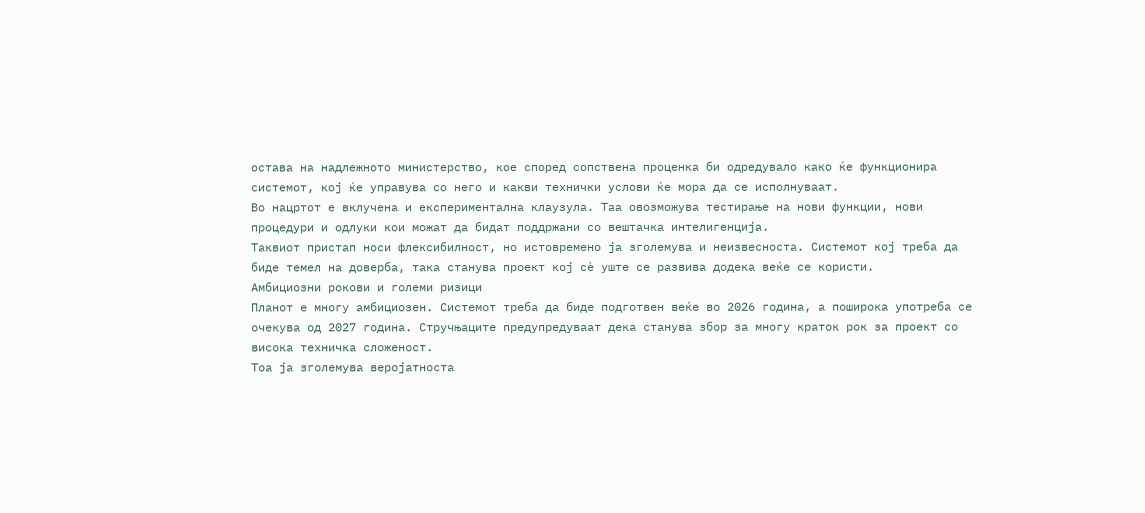остава на надлежното министерство, кое според сопствена проценка би одредувало како ќе функционира системот, кој ќе управува со него и какви технички услови ќе мора да се исполнуваат.
Во нацртот е вклучена и експериментална клаузула. Таа овозможува тестирање на нови функции, нови процедури и одлуки кои можат да бидат поддржани со вештачка интелигенција.
Таквиот пристап носи флексибилност, но истовремено ја зголемува и неизвесноста. Системот кој треба да биде темел на доверба, така станува проект кој сè уште се развива додека веќе се користи.
Амбициозни рокови и големи ризици
Планот е многу амбициозен. Системот треба да биде подготвен веќе во 2026 година, а поширока употреба се очекува од 2027 година. Стручњаците предупредуваат дека станува збор за многу краток рок за проект со висока техничка сложеност.
Тоа ја зголемува веројатноста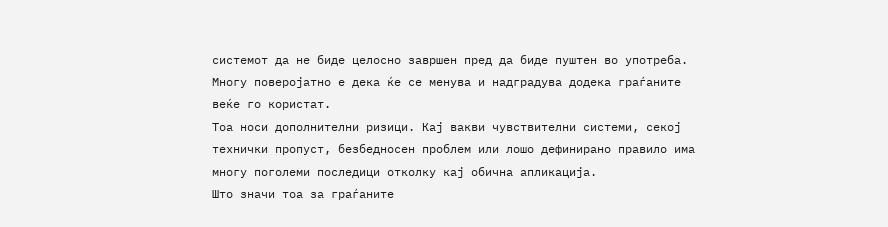системот да не биде целосно завршен пред да биде пуштен во употреба. Многу поверојатно е дека ќе се менува и надградува додека граѓаните веќе го користат.
Тоа носи дополнителни ризици. Кај вакви чувствителни системи, секој технички пропуст, безбедносен проблем или лошо дефинирано правило има многу поголеми последици отколку кај обична апликација.
Што значи тоа за граѓаните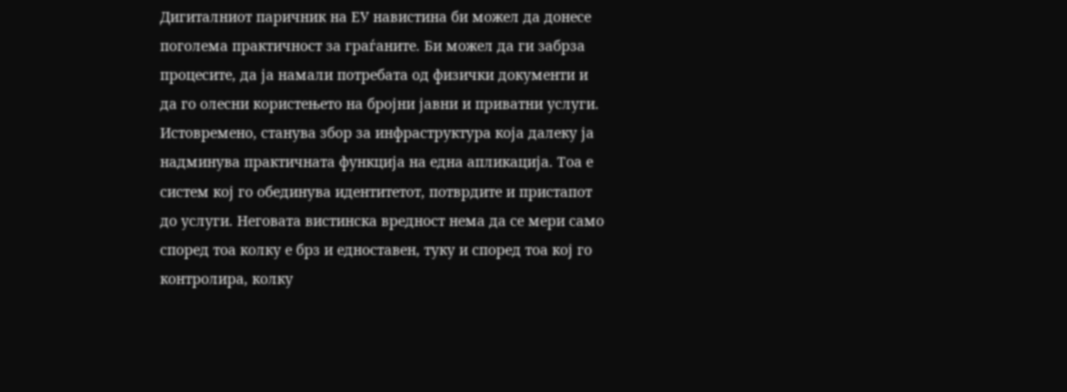Дигиталниот паричник на ЕУ навистина би можел да донесе поголема практичност за граѓаните. Би можел да ги забрза процесите, да ја намали потребата од физички документи и да го олесни користењето на бројни јавни и приватни услуги.
Истовремено, станува збор за инфраструктура која далеку ја надминува практичната функција на една апликација. Тоа е систем кој го обединува идентитетот, потврдите и пристапот до услуги. Неговата вистинска вредност нема да се мери само според тоа колку е брз и едноставен, туку и според тоа кој го контролира, колку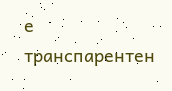е транспарентен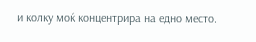и колку моќ концентрира на едно место.